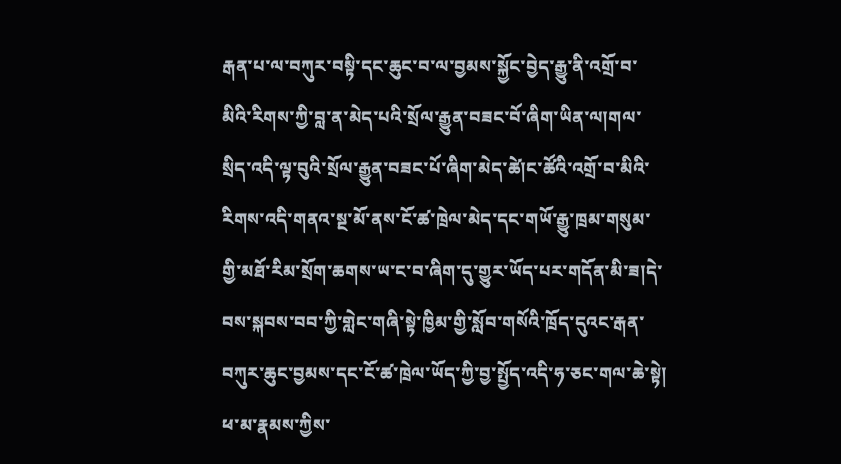རྒན་པ་ལ་བཀུར་བསྟི་དང་ཆུང་བ་ལ་བྱམས་སྐྱོང་བྱེད་རྒྱུ་ནི་འགྲོ་བ་མིའི་རིགས་ཀྱི་བླ་ན་མེད་པའི་སྲོལ་རྒྱུན་བཟང་བོ་ཞིག་ཡིན་ལ།གལ་སྲིད་འདི་ལྟ་བུའི་སྲོལ་རྒྱུན་བཟང་པོ་ཞིག་མེད་ཚེ།ང་ཚོའི་འགྲོ་བ་མིའི་རིགས་འདི་གནའ་སྔ་མོ་ནས་ངོ་ཚ་ཁྲེལ་མེད་དང་གཡོ་རྒྱུ་ཁྲམ་གསུམ་གྱི་མཐོ་རིམ་སྲོག་ཆགས་ཡ་ང་བ་ཞིག་དུ་གྱུར་ཡོད་པར་གདོན་མི་ཟ།དེ་བས་སྐབས་བབ་ཀྱི་གླེང་གཞི་སྟེ་ཁྱིམ་གྱི་སློབ་གསོའི་ཁྲོད་དུའང་རྒན་བཀུར་ཆུང་བྱམས་དང་ངོ་ཚ་ཁྲེལ་ཡོད་ཀྱི་བྱ་སྤྱོད་འདི་ཧ་ཅང་གལ་ཆེ་སྟེ། ཕ་མ་རྣམས་ཀྱིས་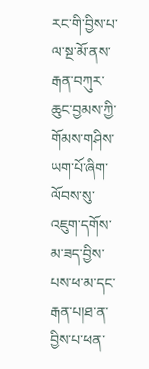རང་གི་བྱིས་པ་ལ་སྔ་མོ་ནས་རྒན་བཀུར་ཆུང་བྱམས་ཀྱི་གོམས་གཤིས་ཡག་པོ་ཞིག་ལོབས་སུ་འཇུག་དགོས་མ་ཟད་བྱིས་པས་ཕ་མ་དང་རྒན་པ།ཐ་ན་བྱིས་པ་ཕན་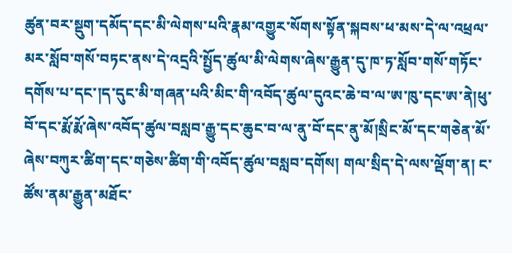ཚུན་བར་སྡུག་དམོད་དང་མི་ལེགས་པའི་རྣམ་འགྱུར་སོགས་སྟོན་སྐབས་ཕ་མས་དེ་ལ་འཕྲལ་མར་སློབ་གསོ་བཏང་ནས་དེ་འདྲའི་སྤྱོད་ཚུལ་མི་ལེགས་ཞེས་རྒྱུན་དུ་ཁ་ཏ་སློབ་གསོ་གཏོང་དགོས་པ་དང་།ད་དུང་མི་གཞན་པའི་མིང་གི་འབོད་ཚུལ་དུའང་ཆེ་བ་ལ་ཨ་ཁུ་དང་ཨ་ནེ།ཕུ་བོ་དང་རྨོ་རྨོ་ཞེས་འབོད་ཚུལ་བསླབ་རྒྱུ་དང་ཆུང་བ་ལ་ནུ་བོ་དང་ནུ་མོ།སྲིང་མོ་དང་གཅེན་མོ་ཞེས་བཀུར་ཚིག་དང་གཅེས་ཚིག་གི་འབོད་ཚུལ་བསླབ་དགོས། གལ་སྲིད་དེ་ལས་ལྡོག་ན། ང་ཚོས་ནམ་རྒྱུན་མཐོང་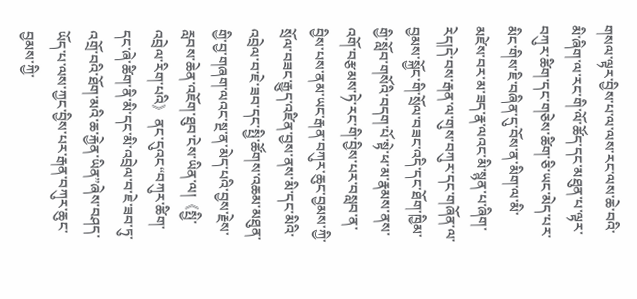གསལ་ལྟར་བྱིས་པ་ལ་ལས་རང་ལས་ཆེ་བའི་མི་ཞིག་ལ་རང་གི་ལོ་ཚོད་དང་མཐུན་པ་ལྟར་བཀུར་ཚིག་དང་གཅེས་ཚིག་ཅི་ཡང་མེད་པར་མིང་གིས་ཇི་བཞིན་དུ་བོས་ན་མིག་ལ་མི་མཛེས་བར་མ་ཟད་རྣ་ལའང་མི་སྙན་པ་ཞིག་རེད།དེ་བས་རྒན་ལ་གུས་བཀུར་དང་གཞོན་ལ་བྱམས་སྐྱོང་གི་སྲོལ་བཟང་འདི་དང་ཐོག་ཁྱིམ་གྱི་སློབ་གསོའི་བདག་པོ་སྟེ་ཕ་མ་རྣམས་ནས་འགོ་བརྩམས་ཏེ་རང་གི་བྱིས་པར་བསླབ་ན་བྱིས་པས་ནམ་ཡང་རྒན་བཀུར་ཆུང་བྱམས་ཀྱི་སྲོལ་བཟང་རྒྱུད་འཛིན་བྱས་ནས་མི་དང་མིའི་འབྲེལ་བ་ཇེ་ཟབ་དང་སྤྱི་ཚོགས་འཆམ་མཐུན་གྱི་བྱ་གཞག་ལའང་སྔ་ན་མེད་པའི་བྱས་རྗེས་རླབས་ཆེན་འཇོག་ཐུབ་ངེས་ཡིན་ལ།《སྤྱི་འབྲེལ་རིག་པའི》ནང་དུའང“བཀུར་ཚིག་དང་ཞེ་ཚིག་ནི་མི་དང་མི་འབྲེལ་བ་ཇེ་ཟབ་ཏུ་འགྲོ་བའི་ཐོག་མའི་ཆ་རྐྱེན་ཡིན”ཞེས་བཤད་ཡོད་པ་ལས་ཀྱང་བྱིས་པར་རྒན་བཀུར་ཆུང་བྱམས་ཀྱི་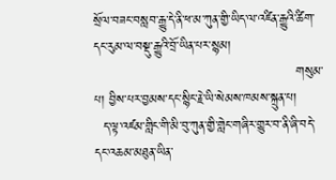སྲོལ་བཟང་བསླབ་རྒྱུ་དེ་ནི་ཕ་མ་ཀུན་གྱི་ཡིད་ལ་འཛིན་རྒྱུའི་ཚིག་དང་རུམ་ལ་བསྡུ་རྒྱུའི་བྲོ་ཡིན་པར་སྙམ།
                                              གསུམ་པ། བྱིས་པར་བྱམས་དང་སྙིང་རྗེ་ཡི་སེམས་ཁམས་སྐྲུན་པ།
  ད་ལྟ་འཛམ་གླིང་གི་མི་བུ་ཀུན་གྱི་གླེང་གཞིར་གྱུར་བ་ནི་ཞི་བདེ་དང་འཆམ་མཐུན་ཡིན་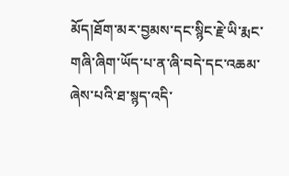མོད།ཐོག་མར་བྱམས་དང་སྙིང་རྗེ་ཡི་རྨང་གཞི་ཞིག་ཡོད་པ་ན་ཞི་བདེ་དང་འཆམ་ཞེས་པའི་ཐ་སྙད་འདི་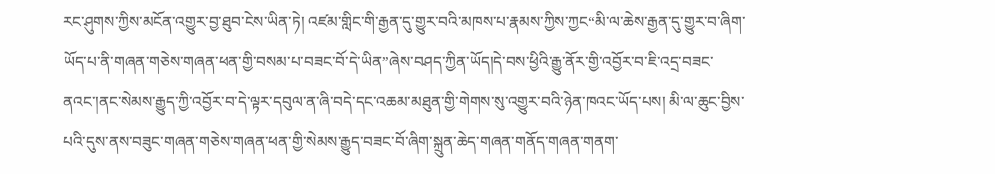རང་ཤུགས་ཀྱིས་མངོན་འགྱུར་བྱ་ཐུབ་ངེས་ཡིན་ཏེ། འཛམ་གླིང་གི་རྒྱན་དུ་གྱུར་བའི་མཁས་པ་རྣམས་ཀྱིས་ཀྱང“མི་ལ་ཆེས་རྒྱན་དུ་གྱུར་བ་ཞིག་ཡོད་པ་ནི་གཞན་གཅེས་གཞན་ཕན་གྱི་བསམ་པ་བཟང་བོ་དེ་ཡིན”ཞེས་བཤད་ཀྱིན་ཡོད།དེ་བས་ཕྱིའི་རྒྱུ་ནོར་གྱི་འབྱོར་བ་ཇི་འདྲ་བཟང་ནའང་།ནང་སེམས་རྒྱུད་ཀྱི་འབྱོར་བ་དེ་ལྟར་དབུལ་ན་ཞི་བདེ་དང་འཆམ་མཐུན་གྱི་གེགས་སུ་འགྱུར་བའི་ཉེན་ཁའང་ཡོད་པས། མི་ལ་ཆུང་བྱིས་པའི་དུས་ནས་བཟུང་གཞན་གཅེས་གཞན་ཕན་གྱི་སེམས་རྒྱུད་བཟང་བོ་ཞིག་སྐྲུན་ཆེད་གཞན་གནོད་གཞན་གནག་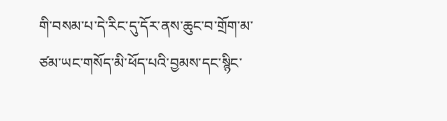གི་བསམ་པ་དེ་རིང་དུ་དོར་ནས་ཆུང་བ་གྲོག་མ་ཙམ་ཡང་གསོད་མི་ཕོད་པའི་བྱམས་དང་སྙིང་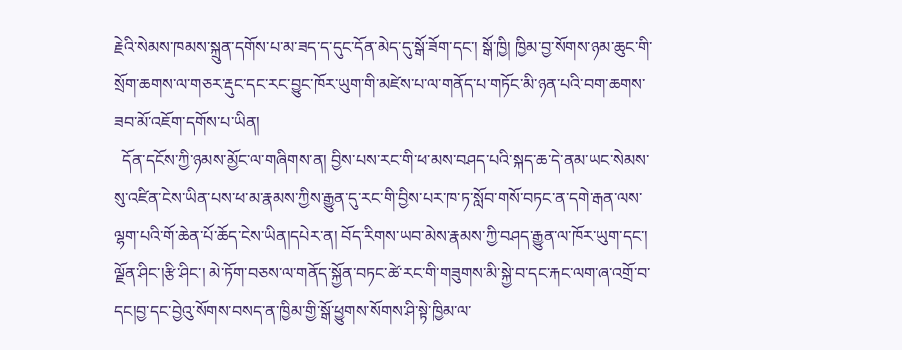རྗེའི་སེམས་ཁམས་སྐྲུན་དགོས་པ་མ་ཟད་ད་དུང་དོན་མེད་དུ་སྒོ་ཟོག་དང་། སྒོ་ཁྱི། ཁྱིམ་བྱ་སོགས་ཉམ་ཆུང་གི་སྲོག་ཆགས་ལ་གཅར་རྡུང་དང་རང་བྱུང་ཁོར་ཡུག་གི་མཛེས་པ་ལ་གནོད་པ་གཏོང་མི་ཉན་པའི་བག་ཆགས་ཟབ་མོ་འཇོག་དགོས་པ་ཡིན།
  དོན་དངོས་ཀྱི་ཉམས་མྱོང་ལ་གཞིགས་ན། བྱིས་པས་རང་གི་ཕ་མས་བཤད་པའི་སྐད་ཆ་དེ་ནམ་ཡང་སེམས་སུ་འཛིན་ངེས་ཡིན་པས་ཕ་མ་རྣམས་ཀྱིས་རྒྱུན་དུ་རང་གི་བྱིས་པར་ཁ་ཏ་སློབ་གསོ་བཏང་ན་དགེ་རྒན་ལས་ལྷག་པའི་གོ་ཆེན་པོ་ཆོད་ངེས་ཡིན།དཔེར་ན། བོད་རིགས་ཡབ་མེས་རྣམས་ཀྱི་བཤད་རྒྱུན་ལ་ཁོར་ཡུག་དང་། ལྗོན་ཤིང་།རྩི་ཤིང་། མེ་ཏོག་བཅས་ལ་གནོད་སྐྱོན་བཏང་ཚེ་རང་གི་གཟུགས་མི་སྐྱེ་བ་དང་རྐང་ལག་ཞ་འགྲོ་བ་དང།བྱ་དང་བྱེའུ་སོགས་བསད་ན་ཁྱིམ་གྱི་སྒོ་ཕྱུགས་སོགས་ཤི་སྟེ་ཁྱིམ་ལ་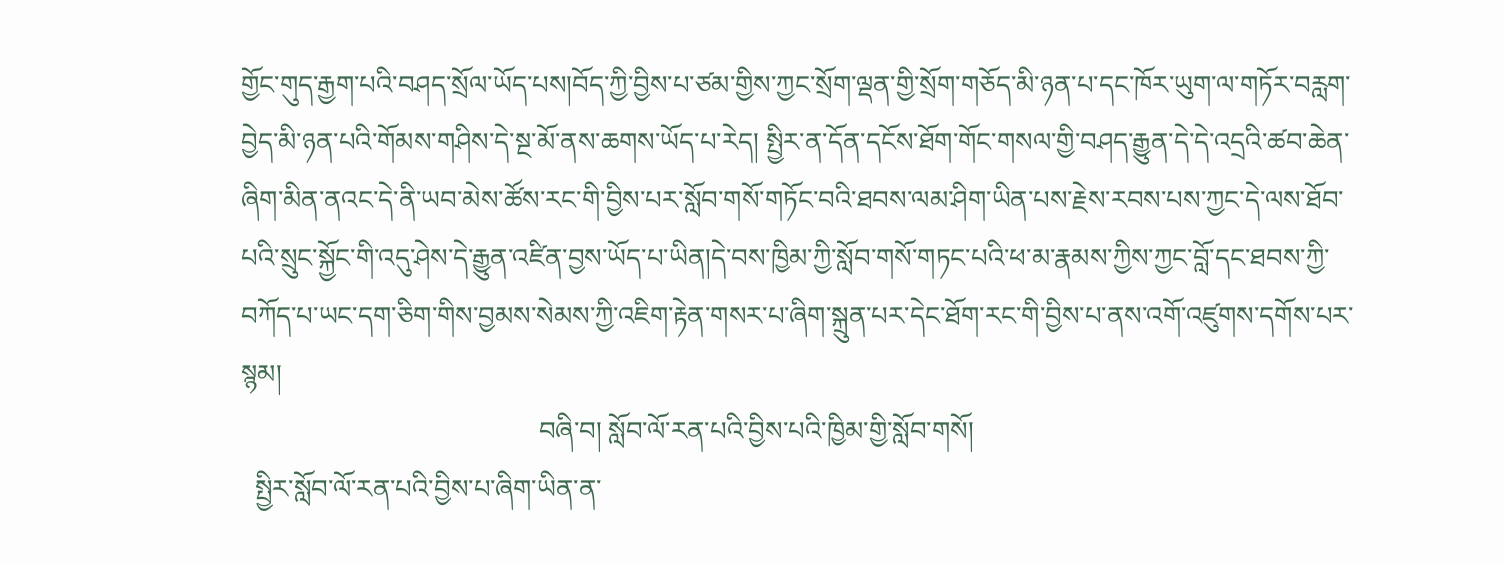གྱོང་གུད་རྒྱག་པའི་བཤད་སྲོལ་ཡོད་པས།བོད་ཀྱི་བྱིས་པ་ཙམ་གྱིས་ཀྱང་སྲོག་ལྡན་གྱི་སྲོག་གཅོད་མི་ཉན་པ་དང་ཁོར་ཡུག་ལ་གཏོར་བརླག་བྱེད་མི་ཉན་པའི་གོམས་གཤིས་དེ་སྔ་མོ་ནས་ཆགས་ཡོད་པ་རེད། སྤྱིར་ན་དོན་དངོས་ཐོག་གོང་གསལ་གྱི་བཤད་རྒྱུན་དེ་དེ་འདྲའི་ཚབ་ཆེན་ཞིག་མིན་ནའང་དེ་ནི་ཡབ་མེས་ཚོས་རང་གི་བྱིས་པར་སློབ་གསོ་གཏོང་བའི་ཐབས་ལམ་ཤིག་ཡིན་པས་རྗེས་རབས་པས་ཀྱང་དེ་ལས་ཐོབ་པའི་སྲུང་སྐྱོང་གི་འདུ་ཤེས་དེ་རྒྱུན་འཛིན་བྱས་ཡོད་པ་ཡིན།དེ་བས་ཁྱིམ་ཀྱི་སློབ་གསོ་གཏང་པའི་ཕ་མ་རྣམས་ཀྱིས་ཀྱང་བློ་དང་ཐབས་ཀྱི་བཀོད་པ་ཡང་དག་ཅིག་གིས་བྱམས་སེམས་ཀྱི་འཇིག་རྟེན་གསར་པ་ཞིག་སྐྲུན་པར་དེང་ཐོག་རང་གི་བྱིས་པ་ནས་འགོ་འཛུགས་དགོས་པར་སྙམ།
                                            བཞི་བ། སློབ་ལོ་རན་པའི་བྱིས་པའི་ཁྱིམ་གྱི་སློབ་གསོ།
  སྤྱིར་སློབ་ལོ་རན་པའི་བྱིས་པ་ཞིག་ཡིན་ན་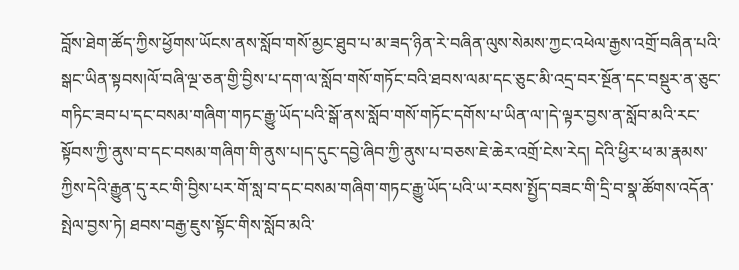བློས་ཐེག་ཚོད་ཀྱིས་ཕྱོགས་ཡོངས་ནས་སློབ་གསོ་མྱང་ཐུབ་པ་མ་ཟད་ཉིན་རེ་བཞིན་ལུས་སེམས་ཀྱང་འཕེལ་རྒྱས་འགྲོ་བཞིན་པའི་སྒང་ཡིན་སྟབས།ལོ་བཞི་ལྔ་ཅན་གྱི་བྱིས་པ་དག་ལ་སློབ་གསོ་གཏོང་བའི་ཐབས་ལམ་དང་ཅུང་མི་འདྲ་བར་སྔོན་དང་བསྡུར་ན་ཅུང་གཏིང་ཟབ་པ་དང་བསམ་གཞིག་གཏང་རྒྱུ་ཡོད་པའི་སྒོ་ནས་སློབ་གསོ་གཏོང་དགོས་པ་ཡིན་ལ་།དེ་ལྟར་བྱས་ན་སློབ་མའི་རང་སྟོབས་ཀྱི་ནུས་བ་དང་བསམ་གཞིག་གི་ནུས་པ།ད་དུང་དབྱེ་ཞིབ་ཀྱི་ནུས་པ་བཅས་ཇེ་ཆེར་འགྲོ་ངེས་རེད། དེའི་ཕྱིར་ཕ་མ་རྣམས་ཀྱིས་དེའི་རྒྱུན་དུ་རང་གི་བྱིས་པར་གོ་སླ་བ་དང་བསམ་གཞིག་གཏང་རྒྱུ་ཡོད་པའི་ཡ་རབས་སྤྱོད་བཟང་གི་དྲི་བ་སྣ་ཚོགས་འདོན་སྤེལ་བྱས་ཏེ། ཐབས་བརྒྱ་ཇུས་སྟོང་གིས་སློབ་མའི་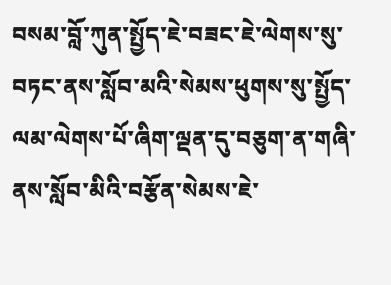བསམ་བློ་ཀུན་སྤྱོད་ཇེ་བཟང་ཇེ་ལེགས་སུ་བཏང་ནས་སློབ་མའི་སེམས་ཕུགས་སུ་སྤྱོད་ལམ་ལེགས་པོ་ཞིག་ལྡན་དུ་བཅུག་ན་གཞི་ནས་སློབ་མིའི་བརྩོན་སེམས་ཇེ་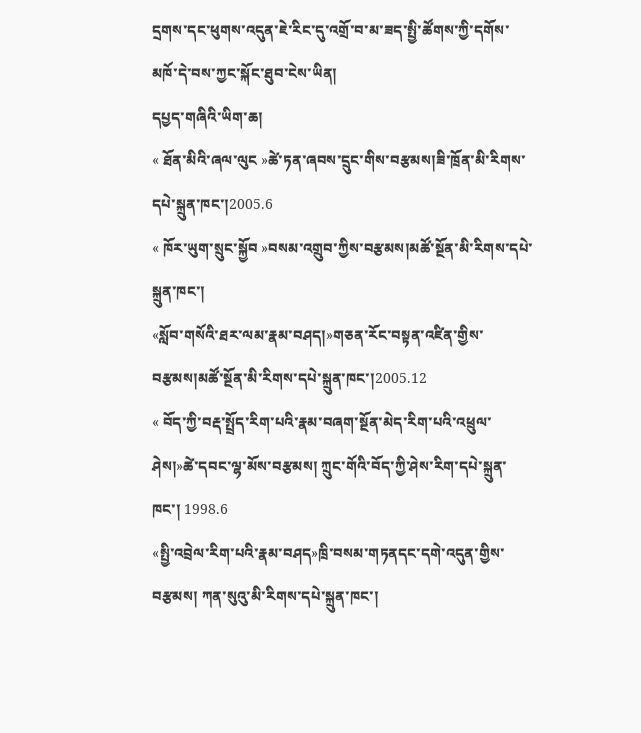དྲགས་དང་ཕུགས་འདུན་ཇེ་རིང་དུ་འགྲོ་བ་མ་ཟད་སྤྱི་ཚོགས་ཀྱི་དགོས་མཁོ་དེ་བས་ཀྱང་སྐོང་ཐུབ་ངེས་ཡིན།
དཔྱད་གཞིའི་ཡིག་ཆ།
« ཐོན་མིའི་ཞལ་ལུང »ཚེ་ཏན་ཞབས་དྲུང་གིས་བརྩམས།ཟི་ཁྲོན་མི་རིགས་དཔེ་སྐྲུན་ཁང་།2005.6
« ཁོར་ཡུག་སྲུང་སྐྱོབ »བསམ་འགྲུབ་ཀྱིས་བརྩམས།མཚོ་སྔོན་མི་རིགས་དཔེ་སྐྲུན་ཁང་།
«སློབ་གསོའི་ཐར་ལམ་རྣམ་བཤད།»གཅན་རོང་བསྟན་འཛིན་གྱིས་བརྩམས།མཚོ་སྔོན་མི་རིགས་དཔེ་སྐྲུན་ཁང་།2005.12
« བོད་ཀྱི་བརྡ་སྤྲོད་རིག་པའི་རྣམ་བཞག་སྔོན་མེད་རིག་པའི་འཕྲུལ་ཤེས།»ཚེ་དབང་ལྷ་མོས་བརྩམས། ཀྲུང་གོའི་བོད་ཀྱི་ཤེས་རིག་དཔེ་སྐྲུན་ཁང་། 1998.6
«སྤྱི་འབྲེལ་རིག་པའི་རྣམ་བཤད»ཁྲི་བསམ་གཏནདང་དགེ་འདུན་གྱིས་བརྩམས། ཀན་སུའུ་མི་རིགས་དཔེ་སྐྲུན་ཁང་།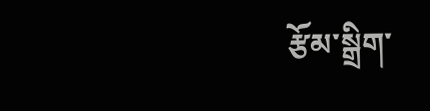རྩོམ་སྒྲིག་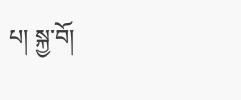པ། སྐྱ་བོ།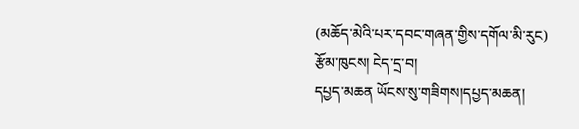(མཆོད་མེའི་པར་དབང་གཞན་གྱིས་དགོལ་མི་རུང)
རྩོམ་ཁུངས། ངེད་དྲ་བ།
དཔྱད་མཆན ཡོངས་སུ་གཟིགས།དཔྱད་མཆན།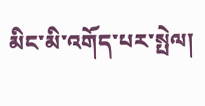མིང་མི་འགོད་པར་སྤེལ།